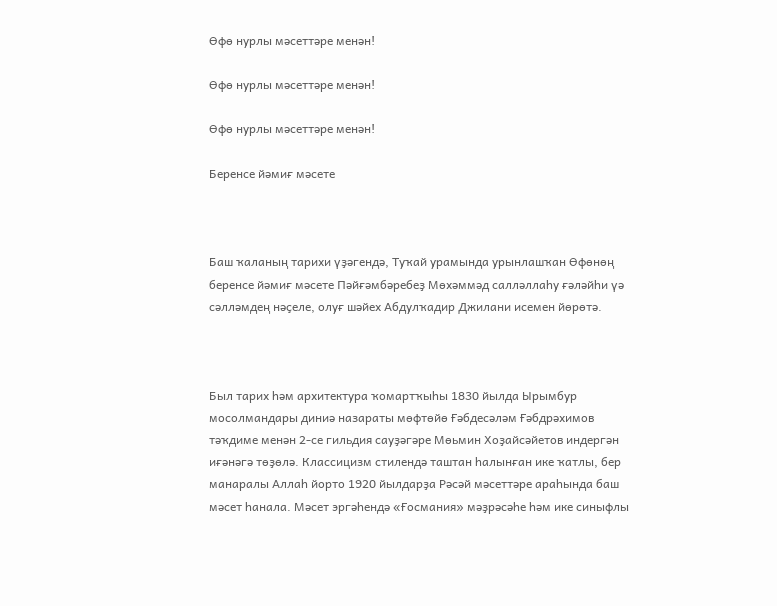Өфө нурлы мәсеттәре менән!

Өфө нурлы мәсеттәре менән!

Өфө нурлы мәсеттәре менән!

Беренсе йәмиғ мәсете



Баш ҡаланың тарихи үҙәгендә, Туҡай урамында урынлашҡан Өфөнөң беренсе йәмиғ мәсете Пәйғәмбәребеҙ Мөхәммәд салләллаһу ғәләйһи үә сәлләмдең нәҫеле, олуғ шәйех Абдулҡадир Джилани исемен йөрөтә.



Был тарих һәм архитектура ҡомартҡыһы 1830 йылда Ырымбур мосолмандары диниә назараты мөфтөйө Ғәбдесәләм Ғәбдрәхимов тәҡдиме менән 2-се гильдия сауҙәгәре Мөьмин Хоҙайсәйетов индергән иғәнәгә төҙөлә. Классицизм стилендә таштан һалынған ике ҡатлы, бер манаралы Аллаһ йорто 1920 йылдарҙа Рәсәй мәсеттәре араһында баш мәсет һанала. Мәсет эргәһендә «Ғосмания» мәҙрәсәһе һәм ике синыфлы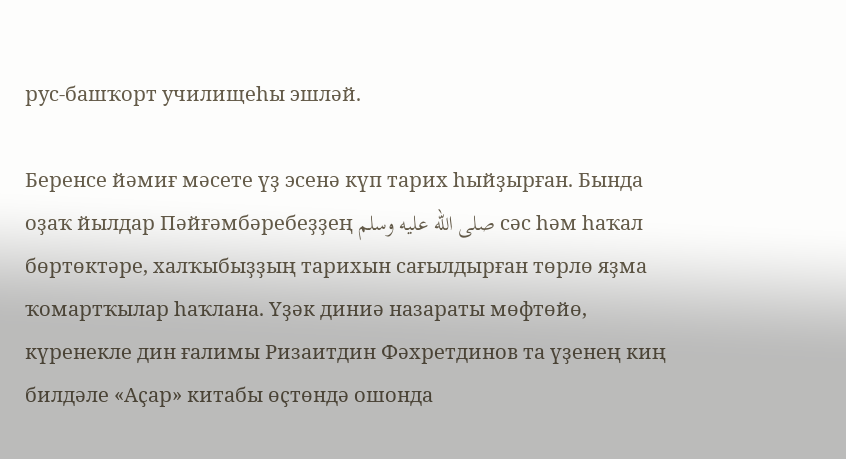рус-башҡорт училищеһы эшләй.

Беренсе йәмиғ мәсете үҙ эсенә күп тарих һыйҙырған. Бында оҙаҡ йылдар Пәйғәмбәребеҙҙең صلى الله عليه وسلم сәс һәм һаҡал бөртөктәре, халҡыбыҙҙың тарихын сағылдырған төрлө яҙма ҡомартҡылар һаҡлана. Үҙәк диниә назараты мөфтөйө, күренекле дин ғалимы Ризаитдин Фәхретдинов та үҙенең киң билдәле «Аҫар» китабы өҫтөндә ошонда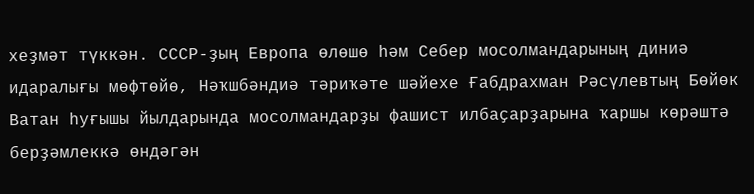хеҙмәт түккән. СССР-ҙың Европа өлөшө һәм Себер мосолмандарының диниә идаралығы мөфтөйө, Нәҡшбәндиә тәриҡәте шәйехе Ғабдрахман Рәсүлевтың Бөйөк Ватан һуғышы йылдарында мосолмандарҙы фашист илбаҫарҙарына ҡаршы көрәштә берҙәмлеккә өндәгән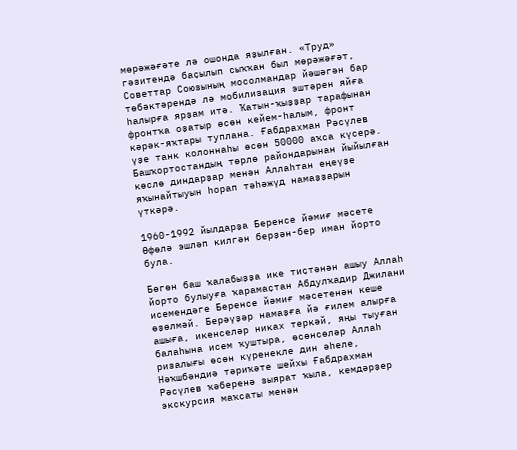мөрәжәғәте лә ошонда яҙылған. «Труд» гәзитендә баҫылып сыҡҡан был мөрәжәғәт, Советтар Союзының мосолмандар йәшәгән бар төбәктәрендә лә мобилизация эштәрен яйға һалырға ярҙам итә. Ҡатын-ҡыҙҙар тарафынан фронтҡа оҙатыр өсөн кейем-һалым, фронт кәрәк-яҡтары туплана. Ғабдрахман Рәсүлев үҙе танк колоннаһы өсөн 50000 аҡса күсерә. Башҡортостандың төрлө райондарынан йыйылған көслө диндарҙар менән Аллаһтан еңеүҙе яҡынайтыуын һорап тәһәжүд намаҙҙарын үткәрә.

1960-1992 йылдарҙа Беренсе йәмиғ мәсете Өфөлә эшләп килгән берҙән-бер иман йорто була.

Бөгөн баш ҡалабыҙҙа ике тиҫтәнән ашыу Аллаһ йорто булыуға ҡарамаҫтан Абдулҡадир Джилани исемендәге Беренсе йәмиғ мәсетенән кеше өҙөлмәй. Берәүҙәр намаҙға йә ғилем алырға ашыға, икенселәр никах теркәй, яңы тыуған балаһына исем ҡуштыра, өсөнсөләр Аллаһ ризалығы өсөн күренекле дин әһеле, Нәҡшбәндиә тәриҡәте шейхы Ғабдрахман Рәсүлев ҡәберенә зыярат ҡыла, кемдәрҙер экскурсия маҡсаты менән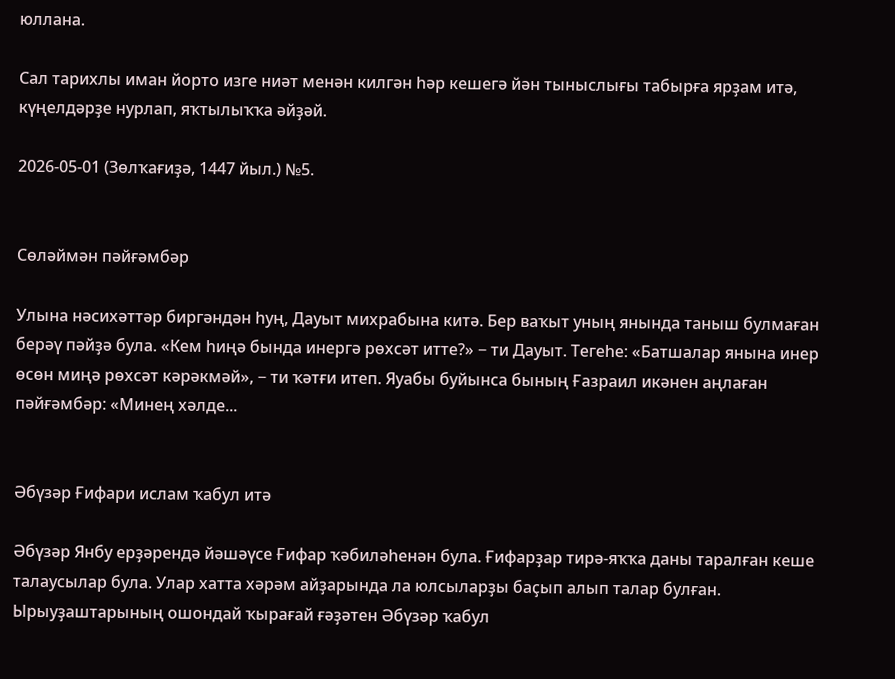юллана.

Сал тарихлы иман йорто изге ниәт менән килгән һәр кешегә йән тыныслығы табырға ярҙам итә, күңелдәрҙе нурлап, яҡтылыҡҡа әйҙәй.

2026-05-01 (Зөлҡағиҙә, 1447 йыл.) №5.


Сөләймән пәйғәмбәр

Улына нәсихәттәр биргәндән һуң, Дауыт михрабына китә. Бер ваҡыт уның янында таныш булмаған берәү пәйҙә була. «Кем һиңә бында инергә рөхсәт итте?» − ти Дауыт. Тегеһе: «Батшалар янына инер өсөн миңә рөхсәт кәрәкмәй», − ти ҡәтғи итеп. Яуабы буйынса бының Ғазраил икәнен аңлаған пәйғәмбәр: «Минең хәлде...


Әбүзәр Ғифари ислам ҡабул итә

Әбүзәр Янбу ерҙәрендә йәшәүсе Ғифар ҡәбиләһенән була. Ғифарҙар тирә-яҡҡа даны таралған кеше талаусылар була. Улар хатта хәрәм айҙарында ла юлсыларҙы баҫып алып талар булған. Ырыуҙаштарының ошондай ҡырағай ғәҙәтен Әбүзәр ҡабул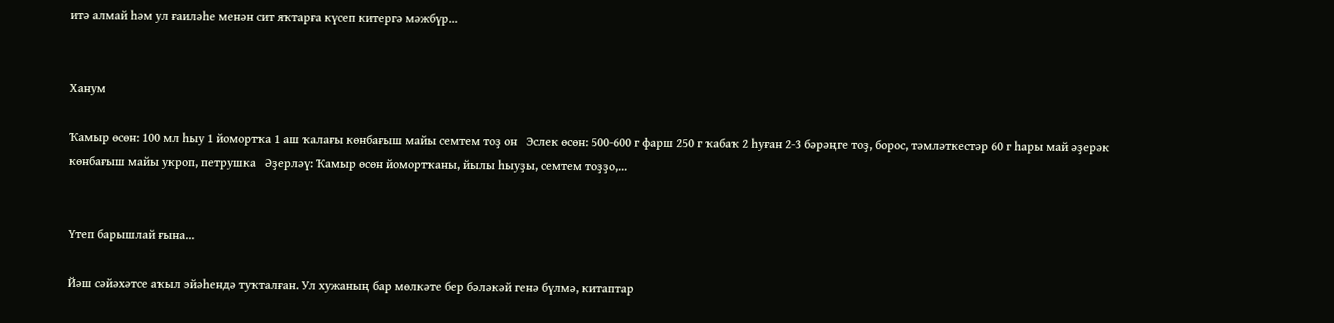итә алмай һәм ул ғаиләһе менән сит яҡтарға күсеп китергә мәжбүр...


Ханум

Ҡамыр өсөн: 100 мл һыу 1 йомортҡа 1 аш ҡалағы көнбағыш майы семтем тоҙ он   Эслек өсөн: 500-600 г фарш 250 г ҡабаҡ 2 һуған 2-3 бәрәңге тоҙ, борос, тәмләткестәр 60 г һары май әҙерәк көнбағыш майы укроп, петрушка   Әҙерләү: Ҡамыр өсөн йомортҡаны, йылы һыуҙы, семтем тоҙҙо,...


Үтеп барышлай ғына...

Йәш сәйәхәтсе аҡыл эйәһендә туҡталған. Ул хужаның бар мөлкәте бер бәләкәй генә бүлмә, китаптар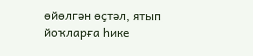өйөлгән өҫтәл, ятып йоҡларға һике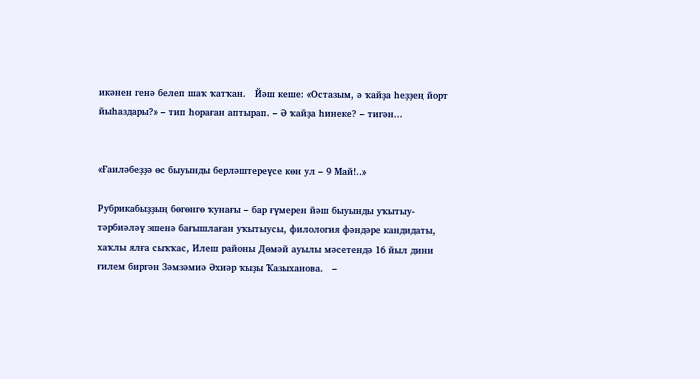икәнен генә белеп шаҡ ҡатҡан.   Йәш кеше: «Остазым, ә ҡайҙа һеҙҙең йорт йыһаздары?» – тип һораған аптырап. – Ә ҡайҙа һинеке? – тигән...


«Ғаиләбеҙҙә өс быуынды берләштереүсе көн ул – 9 Май!..»

Рубрикабыҙҙың бөгөнгө ҡунағы – бар ғүмерен йәш быуынды уҡытыу-тәрбиәләү эшенә бағышлаған уҡытыусы, филология фәндәре кандидаты, хаҡлы ялға сыҡҡас, Илеш районы Дөмәй ауылы мәсетендә 16 йыл дини ғилем биргән Зәмзәмиә Әхиәр ҡыҙы Ҡазыханова.   –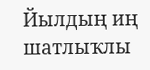Йылдың иң шатлыҡлы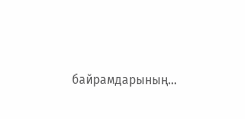байрамдарының...